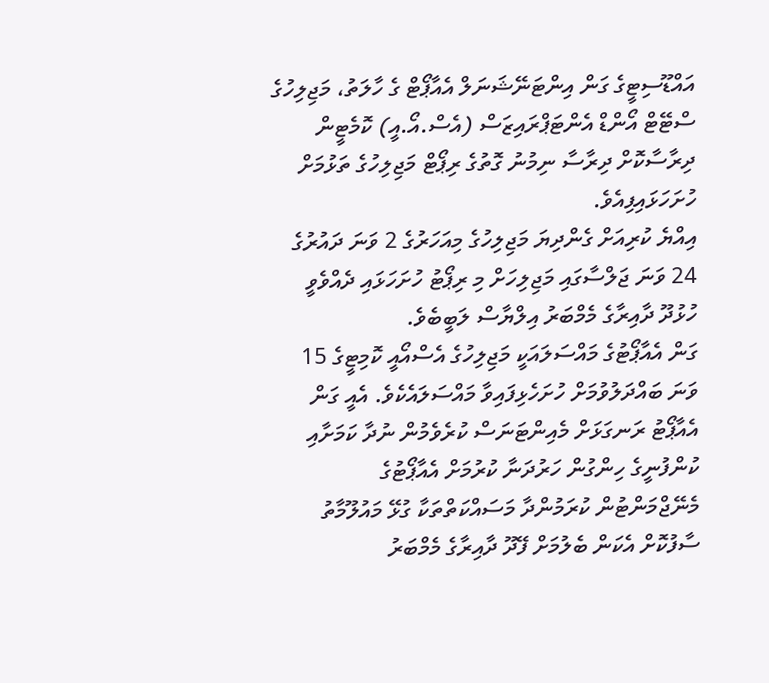އައްޑޫސިޓީގެ ގަން އިންޓަނޭޝަނަލް އެއާޕޯޓް ގެ ހާލަތު، މަޖިލިހުގެ ސްޓޭޓް އޯންޑް އެންޓަޕްރައިޒަސް (އެސް.އޯ.އީ) ކޮމެޓީން ދިރާސާކޮށް ދިރާސާ ނިމުނު ގޮތުގެ ރިޕޯޓް މަޖިލިހުގެ ތަޅުމަށް ހުށަހަޅައިފިއެވެ.
އިއްޔެ ކުރިއަށް ގެންދިޔަ މަޖިލިހުގެ މިއަހަރުގެ 2 ވަނަ ދައުރުގެ 24 ވަނަ ޖަލްސާގައި މަޖިލިހަށް މި ރިޕޯޓު ހުށަހަޅައި ދެއްވެވީ ހުޅުދޫ ދާއިރާގެ މެމްބަރު އިލްޔާސް ލަބީބެވެ.
ގަން އެއާޕޯޓުގެ މައްސަލައަކީ މަޖިލިހުގެ އެސްއޯއީ ކޮމިޓީގެ 15 ވަނަ ބައްދަލުވުމަށް ހުށަހެޅިފައިވާ މައްސަލައެކެވެ. އެއީ ގަން އެއާޕޯޓު ރަނގަޅަށް މެއިންޓަނަސް ކުރެވެމުން ނުދާ ކަމަށާއި ކުންފުނީގެ ހިންގުން ހަރުދަނާ ކުރުމަށް އެއާޕޯޓުގެ މެނޭޖްމަންޓުން ކުރަމުންދާ މަސައްކަތްތަކާ ގުޅޭ މައުލޫމާތު ސާފުކޮށް އެކަން ބެލުމަށް ފޭދޫ ދާއިރާގެ މެމްބަރު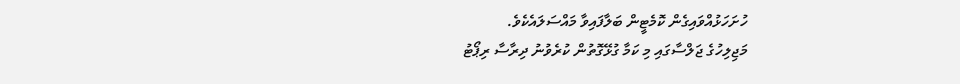ހުށަހަޅުއްވައިގެން ކޮމެޓީން ބަލާފައިވާ މައްސަލައެކެވެ.
މަޖިލިހުގެ ޖަލްސާގައި މި ކަމާ ގުޅޭގޮތުން ކުރެވުނު ދިރާސާ ރިޕޯޓު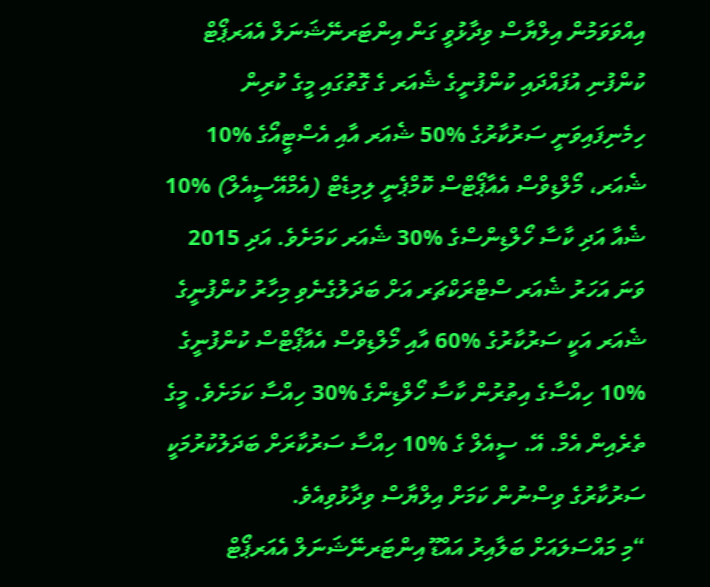އިއްވަވަމުން އިލްޔާސް ވިދާޅުވީ ގަން އިންޓަރނޭޝަނަލް އެއަރޕޯޓް ކުންފުނި އުފައްދައި ކުންފުނީގެ ޝެއަރ ގެ ގޮތުގައި މީގެ ކުރިން ހިމެނިފައިވަނީ ސަރުކާރުގެ %50 ޝެއަރ އާއި އެސްޓީއޯގެ %10 ޝެއަރ، މޯލްޑިވްސް އެއާޕޯޓްސް ކޮމްޕެނީ ލިމިޑެޓް (އެމްއޭސީއެލް) %10 ޝެއާ އަދި ކާސާ ހޯލްޑިންސްގެ %30 ޝެއަރ ކަމަށެވެ. އަދި 2015 ވަނަ އަހަރު ޝެއަރ ސްޓްރަކްޗަރ އަށް ބަދަލުގެނެވި މިހާރު ކުންފުނީގެ ޝެއަރ އަކީ ސަރުކާރުގެ %60 އާއި މޯލްޑިވްސް އެއާޕޯޓްސް ކުންފުނީގެ %10 ހިއްސާގެ އިތުރުން ކާސާ ހޯލްޑިންގެ %30 ހިއްސާ ކަމަށެވެ. މީގެ ތެރެއިން އެމް. އޭ. ސީއެލް ގެ %10 ހިއްސާ ސަރުކާރަށް ބަދަލުކުރުމަކީ ސަރުކާރުގެ ވިސްނުން ކަމަށް އިލްޔާސް ވިދާޅުވިއެވެ.
“މި މައްސަލައަށް ބަލާއިރު އައްޑޫ އިންޓަރނޭޝަނަލް އެއަރޕޯޓް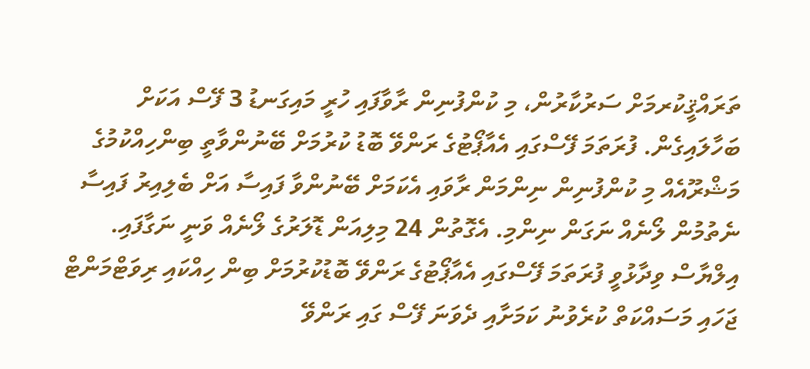ތަރައްޤީކުރމަށް ސަރުކާރުން، މި ކުންފުނިން ރާވާފައި ހުރީ މައިގަނޑު 3 ފޭސް އަކަށް ބަހާލައިގެން. ފުރަތަމަ ފޭސްގައި އެއާޕޯޓުގެ ރަންވޭ ބޮޑު ކުރުމަށް ބޭނުންވާތީ ބިންހިއްކުމުގެ މަޝްރޫއެއް މި ކުންފުނިން ނިންމަން ރާވައި އެކަމަށް ބޭނުންވާ ފައިސާ އަށް ބެލިއިރު ފައިސާ ނެތުމުން ލޯނެއް ނަގަން ނިންމި. އެގޮތުން 24 މިލިއަން ޑޮލަރުގެ ލޯނެއް ވަނީ ނަގާފައި.
އިލްޔާސް ވިދާޅުވީ ފުރަތަމަ ފޭސްގައި އެއާޕޯޓުގެ ރަންވޭ ބޮޑުކުރުމަށް ބިން ހިއްކައި ރިވަޓްމަންޓް ޖަހައި މަސައްކަތް ކުރެވުނު ކަމަށާއި ދެވަނަ ފޭސް ގައި ރަންވޭ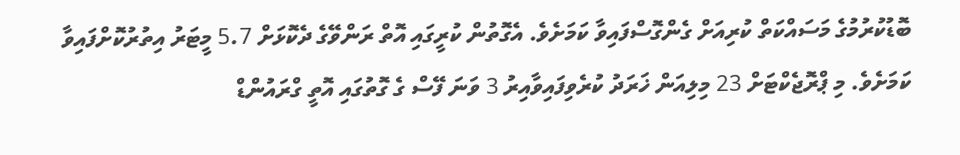ބޮޑުކުރުމުގެ މަސައްކަތް ކުރިއަށް ގެންގޮސްފައިވާ ކަމަށެވެ. އެގޮތުން ކުރީގައި އޮތް ރަންވޭގެ ދެކޮޅަށް 5.7 މީޓަރު އިތުރުކޮށްފައިވާ ކަމަށެވެ. މި ޕްރޮޖެކްޓަށް 23 މިލިއަން ޚަރަދު ކުރެވިފައިވާއިރު 3 ވަނަ ފޭސް ގެ ގޮތުގައި އޮތީ ގްރައުންޑް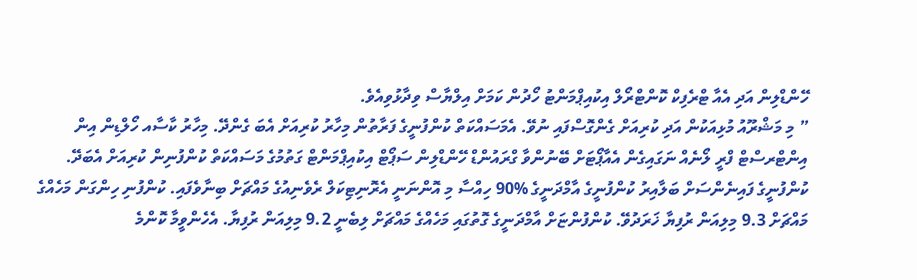ހޭންޑްލިން އަދި އެއާ ޓްރެފިކް ކޮންޓްރޯލް އިކުއިޕްމަންޓު ހޯދުން ކަމަށް އިލްޔާސް ވިދާޅުވިއެވެ.
” މި މަޝްރޫއު މުޅިއަކުން އަދި ކުރިއަށް ގެންގޮސްފައި ނުވޭ. އެމަސައްކަތް ކުންފުނީގެ ފަރާތުން މިހާރު ކުރިއަށް އެބަ ގެންދޭ. މިހާރު ކާސާއ ހޯލްޑިން އިން އިންޓްރސްޓް ފްރީ ލޯނެއް ނަގައިގެން އެއާޕޯޓަށް ބޭނުންވާ ގްރައުންޑް ހޭންޑްލިން ސަޕޯޓް އިކުއިޕްމަންޓް ގަތުމުގެ މަސައްކަތް ކުންފުނިން ކުރިއަށް އެބަދޭ. ކުންފުނީގެ ފައިނެންސަށް ބަލާއިރު ކުންފުނީގެ އާމްދަނީގެ %90 ހިއްސާ މި އޮންނަނީ އެރޮނިޓިކަލް ރެވެނިއުގެ މައްޗަށް ބިނާވެފައި. ކުންފުނި ހިންގަން މަހެއްގެ މައްޗަށް 9.3 މިލިއަން ރުފިޔާ ޚަރަދުވޭ. ކުންފުންޏަށް އާމްދަނީގެ ގޮތުގައި މަހެއްގެ މައްޗަށް ލިބެނީ 9.2 މިލިއަން ރުފިޔާ. އެހެންވީމާ ކޮންމެ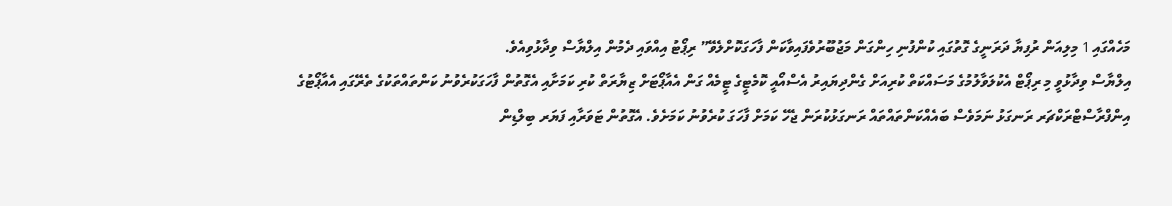މަހެއްގައި 1 މިލިއަން ރުފިޔާ ދަރަނީގެ ގޮތުގައި ކުންފުނި ހިންގަން މަޖުބޫރުވެފައިވާކަން ފާހަގަކޮށްލެވޭ” ރިޕޯޓު އިއްވައި ދެމުން އިލްޔާސް ވިދާޅުވިއެވެ.
އިލްޔާސް ވިދާޅުވީ މި ރިޕޯޓް އެކުލަވާލުމުގެ މަސައްކަތް ކުރިއަށް ގެންދިޔައިރު އެސްއޯއީ ކޮމެޓީގެ ޓީމެއް ގަން އެއާޕޯޓަށް ޒިޔާރަތް ކުރި ކަމަށާއި އެގޮތުން ފާހަގަކުރެވުނު ކަންތައްތަކުގެ ތެރޭގައި އެއާޕޯޓުގެ އިންފްރާސްޓްރަކްޗަރ ރަނގަޅު ނަމަވެސް ބައެއްކަންތައްތައް ރަނގަޅުކުރަން ޖެހޭ ކަމަށް ފާހަގަ ކުރެވުނު ކަމަށެވެ. އެގޮތުން ޓަވަރާއި ފަޔަރ ބިލްޑިން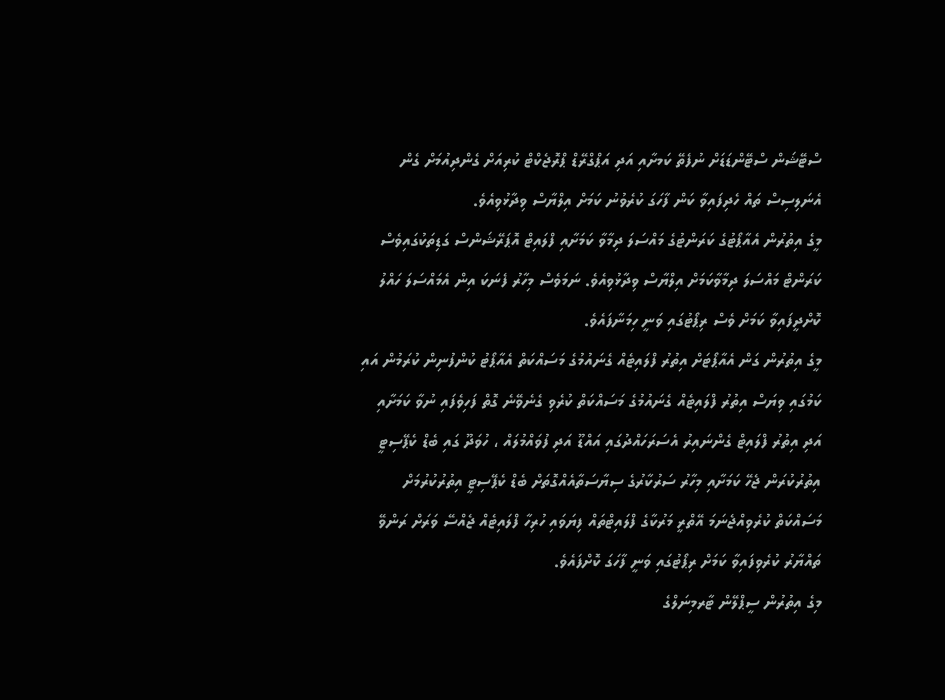ސްޓޭޝަން ސްޓޭންޑަޑަށް ނުފެތޭ ކަމށާއި އަދި އަޕްގްރޭޑް ޕްރޮޖެކްޓް ކުރިއަށް ގެންދިއުމަށް ގެން އެނަލިސިސް ތައް ހެދިފައިވާ ކަން ފާހަގަ ކުރެވުނު ކަމަށް އިލްޔާސް ވިދާޅުވިއެވެ.
މީގެ އިތުރުން އެއާޕޯޓުގެ ކަރަންޓުގެ މައްސަލަ ދިމާވާ ކަމަށާއި ފްލައިޓް އޮޕަރޭޝަންސް ގަޑިތަކުގައިވެސް ކަރަންޓް މައްސަލަ ދިމާވާކަމަށް އިލްޔާސް ވިދާޅުވިއެވެ. ނަމަވެސް މިހާރު ފެނަކަ އިން އެމައްސަލަ ހައްލު ކޮށްދީފައިވާ ކަމަށް ވެސް ރިޕޯޓުގައި ވަނީ ހިމަނާފައެވެ.
މީގެ އިތުރުން ގަން އެއާޕޯޓަށް އިތުރު ފްލައިޓެއް ގެނައުމުގެ މަސައްކަތް އެއާޕޯޓު ކުންފުނިން ކުރަމުން އައި ކަމުގައި ވިޔަސް އިތުރު ފްލައިޓެއް ގެނައުމުގެ މަސައްކަތް ކުރެވި ގެނެވޭނެ ގޮތް ފަހިވެފައި ނުވާ ކަމަށާއި އަދި އިތުރު ފްލައިޓް ގެންނައިރު އެސަރަހައްދުގައި އައްޑޫ އަދި ފުވައްމުލައް ، ހުވަދޫ ގައި ބެޑް ކެޕޭސިޓީ އިތުރުކުރަން ޖެހޭ ކަމަށާއި މިހާރު ސަރުކާރުގެ ސިޔާސަތާއެއްގޮތަށް ބެޑް ކެޕޭސިޓީ އިތުރުކުރުމަށް މަސައްކަތް ކުރެވިއްޖެނަމަ އޭތްރީ މަރުކާގެ ފްލައިޓްތައް ފިޔަވައި ހުރިހާ ފްލައިޓެއް ޖެއްސޭ ވަރަށް ރަންވޭ ތައްޔާރު ކުރެވިފައިވާ ކަމަށް ރިޕޯޓުގައި ވަނީ ފާހަގަ ކޮށްފައެވެ.
މިގެ އިތުރުން ސީޕްލޭން ޓާރމިނަލްގެ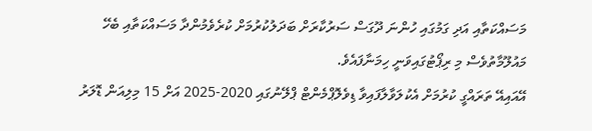މަސައްކަތާއި އަދި ގަމުގައި ހުންނަ ދޫގަސް ސަރުކާރަށް ބަދަލުކުރުމަށް ކުރެވެމުންދާ މަސައްކަތާއި ބެހޭ މައުލޫމާތުވެސް މި ރިޕޯޓުގައިވަނީ ހިމަނާފައެވެ.
އޭއައިއޭ ތަރައްގީ ކުރުމަށް އެކުލަވާލާފައިވާ ޑިވެލޮޕްމެންޓް ޕްލޭނުގައި 2020-2025 އަށް 15 މިލިއަން ޑޮލަރު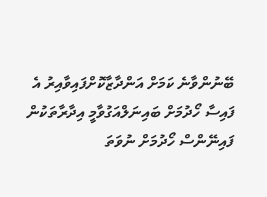ބޭނުންވާނެ ކަމަށް އަންދާޒާކޮށްފައިވާއިރު އެ ފައިސާ ހޯދުމަށް ބައިނަލްއަގުވާމީ އިދާރާތަކުން ފައިނޭންސް ހޯދުމަށް ނުވަތަ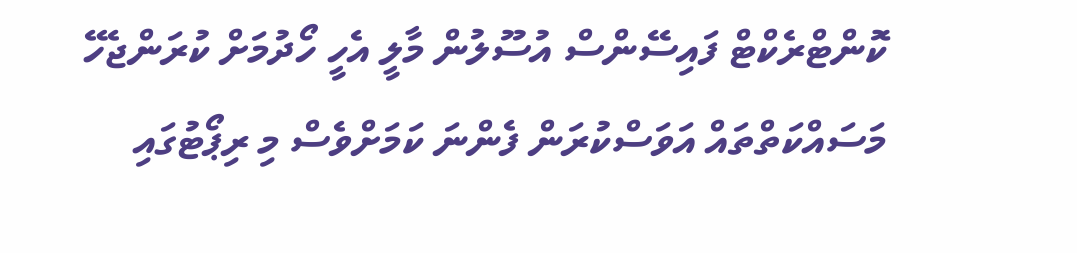ކޮންޓްރެކްޓް ފައިސޭންސް އުސޫލުން މާލީ އެހީ ހޯދުމަށް ކުރަންޖެހޭ މަސައްކަތްތައް އަވަސްކުރަން ފެންނަ ކަމަށްވެސް މި ރިޕޯޓުގައި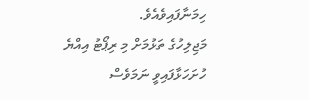ހިމަނާފައިވެއެވެ.
މަޖިލިހުގެ ތަޅުމަށް މި ރިޕޯޓު އިއްޔެ ހުށަހަޅާފައިވީ ނަމަވެސް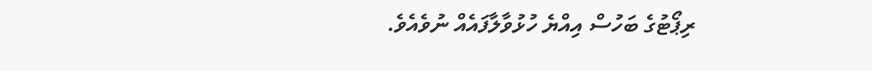ރިޕޯޓުގެ ބަހުސް އިއްޔެ ހުޅުވާލާފައެއް ނުވެއެވެ.